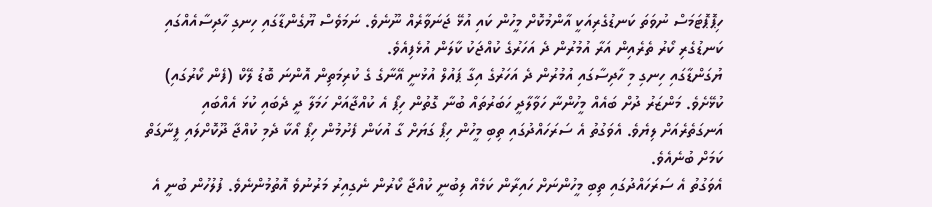ހިޕޮޕޮޓަމަސް ނުވަތަ ކަނޑުގެރިއަކީ އާންމުކޮށް މީހުން ކައި އުޅޭ ޖަނަވާރެއް ނޫނެވެ. ނަމަވެސް ޔޫގެންޑާގައި ހިނގި ހާދިސާއެއްގައި ކަނޑުގެރި ކޯރު ތެރެއިން އަރާ އުމުރުން ދެ އަހަރުގެ ކުއްޖަކު ކާލަން އުޅެފިއެވެ.
ޔުގަންޑާގައި ހިނގި މި ހާދިސާގައި އުމުރުން ދެ އަހަރުގެ އިގާ ޕައުލް އުޅުނީ އޭނާގެ ގެ ކުރިމަތިން އޮންނަ ބޮޑު ލޭކް (ފެން ކޯރުގައި) ކުޅޭށެވެ. މަންޒަރު ދުށް ބައެއް މީހުންނާ ހަވާލާދީ ހަބަރުތައް ބުނާ ގޮތުން ހިޕޯ އެ ކުއްޖާއަށް ހަމަލާ ދީ ދެބައި ކުޅަ އެއްބައި އަނގަތެރެއަށް ލިޔެވެ. އެވަގުތު އެ ސަރަހައްދުގައި ތިބި މީހުން ހިޕޯ ގަޔަށް ގާ އުކަން ފެށުމުން ހިޕޯ އޯކާ ދެމި ކުއްޖާ ދޫކޮށްލައި ފީނާގަތް ކަމަށް ބުނެއެވެ.
އެވަގުތު އެ ސަރަހައްދުގައި ތިބި މީހުންނަށް ހައިރާން ކަމެއް ލިބުނީ ކުއްޖާ ކޯރުން ނެގިއިރު މަރުނުވެ އޮތުމުންނެވެ. ފުލުހުން ބުނީ އެ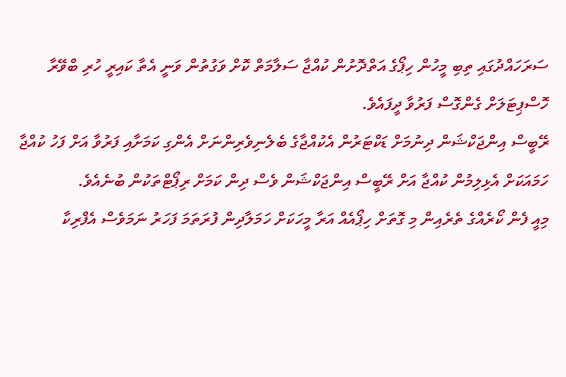ސަރަހައްދުގައި ތިބި މީހުން ހިޕޯގެ އަތްދޮށުން ކުއްޖާ ސަލާމަތް ކޮށް ވަގުތުން ވަނީ އެތާ ކައިރީ ހުރި ބްވޭރާ ހޮސްޕިޓަލަށް ގެންގޮސް ފަރުވާ ދީފައެވެ.
ރޭބީސް އިންޖަކްޝަން ދިނުމަށް ޑަކްޓަރުން އެކުއްޖާގެ ބެލެނިވެރިންނަށް އެންގި ކަމަށާއި ފަރުވާ އަށް ފަހު ކުއްޖާ ހަމައަކަށް އެޅިލިމުން ކުއްޖާ އަށް ރޭބީސް އިންޖަކްޝަން ވެސް ދިން ކަމަށް ރިޕޯޓްތަކުން ބުނެއެވެ.
މިއީ ފެން ކޯރެއްގެ ތެރެއިން މި ގޮތަށް ހިޕޯއެއް އަރާ މީހަކަށް ހަމަލާދިން ފުރަތަމަ ފަހަރު ނަމަވެސް އެފްރިކާ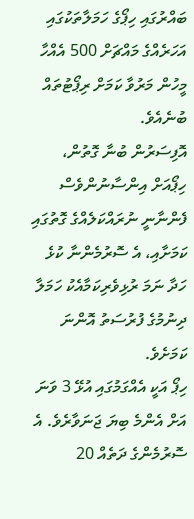ބައްރުގައި ހިޕޯގެ ހަމަލާތަކުގައި އަހަރެއްގެ މައްޗަށް 500 އެއްހާ މީހުން މަރުވާ ކަމަށް ރިޕޯޓުތައް ބުނެއެވެ.
އޮފިސަރުން ބުނާ ގޮތުން، ހިޕޯއަށް އިންސާނުންވެސް ފެންނާނީ ނުރައްކަލެއްގެ ގޮތުގައި ކަމަށާއި، އެ ސޮރުމެންނާ ކުޅެ ހަދާ ނަމަ ރުޅިވެރިކަމާއެކު ހަމަލާ ދިނުމުގެ ފުރުސަތު އޮންނަ ކަމަށެވެ.
ހިޕޯ އަކީ އެއްގަމުގައި އުޅޭ 3 ވަނަ އަށް އެންމެ ބިޔަ ޖަނަވާރެވެ. އެ ސޮރުމެންގެ ދަތެއް 20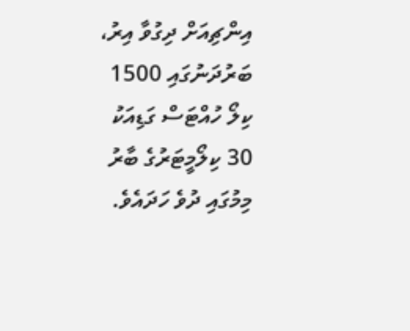އިންޗިއަށް ދިގުވާ އިރު، ބަރުދަނުގައި 1500 ކިލޯ ހުއްޓަސް ގަޑިއަކު 30 ކިލޯމީޓަރުގެ ބާރު މިމުގައި ދުވެ ހަދައެވެ.